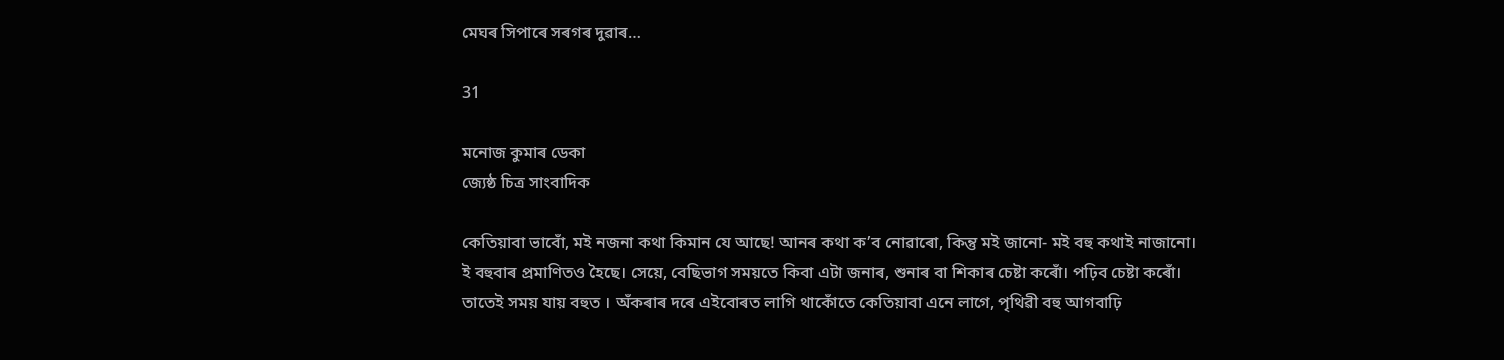মেঘৰ সিপাৰে সৰগৰ দুৱাৰ…

31

মনোজ কুমাৰ ডেকা
জ্যেষ্ঠ চিত্র সাংবাদিক

কেতিয়াবা ভাবোঁ, মই নজনা কথা কিমান যে আছে! আনৰ কথা ক’ব নোৱাৰো, কিন্তু মই জানো- মই বহু কথাই নাজানো। ই বহুবাৰ প্রমাণিতও হৈছে। সেয়ে, বেছিভাগ সময়তে কিবা এটা জনাৰ, শুনাৰ বা শিকাৰ চেষ্টা কৰোঁ। পঢ়িব চেষ্টা কৰোঁ। তাতেই সময় যায় বহুত । অঁকৰাৰ দৰে এইবোৰত লাগি থাকোঁতে কেতিয়াবা এনে লাগে, পৃথিৱী বহু আগবাঢ়ি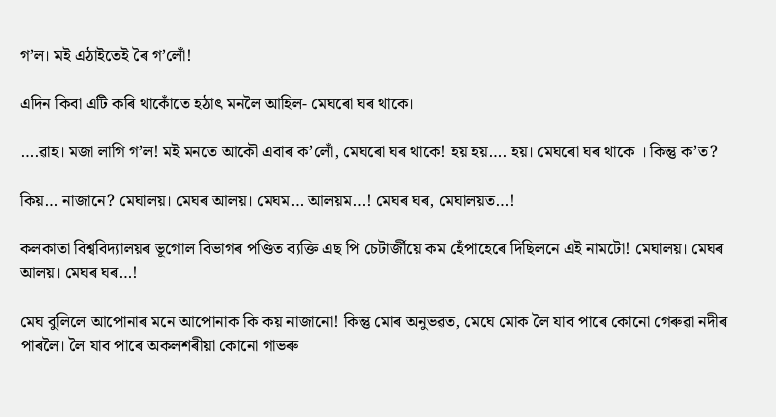গ’ল। মই এঠাইতেই ৰৈ গ’লোঁ!

এদিন কিবা এটি কৰি থাকোঁতে হঠাৎ মনলৈ আহিল- মেঘৰো ঘৰ থাকে।

….ৱাহ। মজা লাগি গ’ল! মই মনতে আকৌ এবাৰ ক’লোঁ, মেঘৰো ঘৰ থাকে! হয় হয়…. হয়। মেঘৰো ঘৰ থাকে । কিন্তু ক’ত?

কিয়… নাজানে? মেঘালয়। মেঘৰ আলয়। মেঘম… আলয়ম…! মেঘৰ ঘৰ, মেঘালয়ত…!

কলকাতা বিশ্ববিদ্যালয়ৰ ভূগোল বিভাগৰ পণ্ডিত ব্যক্তি এছ পি চেটার্জীয়ে কম হেঁপাহেৰে দিছিলনে এই নামটো! মেঘালয়। মেঘৰ আলয়। মেঘৰ ঘৰ…!

মেঘ বুলিলে আপোনাৰ মনে আপোনাক কি কয় নাজানো! কিন্তু মোৰ অনুভৱত, মেঘে মোক লৈ যাব পাৰে কোনো গেৰুৱা নদীৰ পাৰলৈ। লৈ যাব পাৰে অকলশৰীয়া কোনো গাভৰু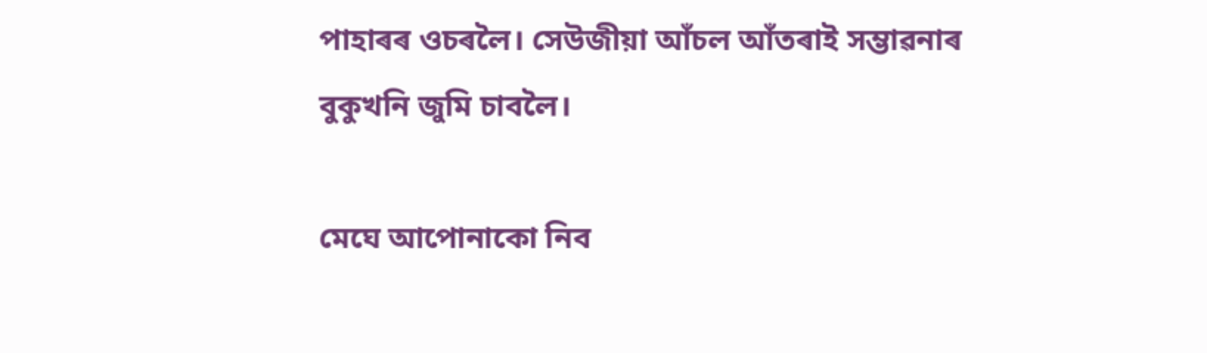পাহাৰৰ ওচৰলৈ। সেউজীয়া আঁচল আঁতৰাই সম্ভাৱনাৰ বুকুখনি জুমি চাবলৈ।

মেঘে আপোনাকো নিব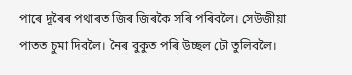পাৰে দূৰৈৰ পথাৰত জিৰ জিৰকৈ সৰি পৰিবলৈ। সেউজীয়া পাতত চুমা দিবলৈ। নৈৰ বুকুত পৰি উচ্ছল ঢৌ তুলিবলৈ।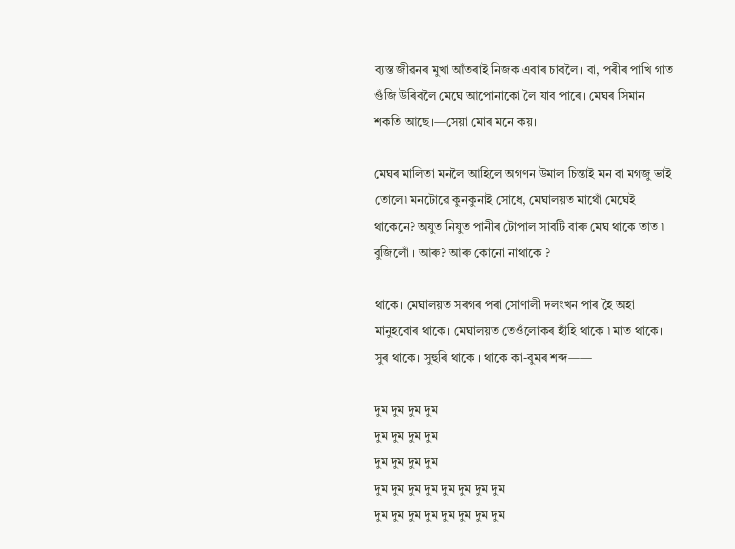ব্যস্ত জীৱনৰ মুখা আঁতৰাই নিজক এবাৰ চাবলৈ। বা, পৰীৰ পাখি গাত গুঁজি উৰিবলৈ মেঘে আপোনাকো লৈ যাব পাৰে। মেঘৰ সিমান শকতি আছে।—সেয়া মোৰ মনে কয়।

মেঘৰ মালিতা মনলৈ আহিলে অগণন উমাল চিন্তাই মন বা মগজু ভাই তোলে৷ মনটোৱে কুনকুনাই সোধে, মেঘালয়ত মাথোঁ মেঘেই থাকেনে? অযুত নিযুত পানীৰ টোপাল সাবটি বাৰু মেঘ থাকে তাত ৷ বুজিলোঁ । আৰু? আৰু কোনো নাথাকে ?

থাকে। মেঘালয়ত সৰগৰ পৰা সোণালী দলংখন পাৰ হৈ অহা মানুহবোৰ থাকে। মেঘালয়ত তেওঁলোকৰ হাঁহি থাকে ৷ মাত থাকে। সুৰ থাকে। সুহুৰি থাকে । থাকে কা-বুমৰ শব্দ——

দুম দুম দুম দুম
দুম দুম দুম দুম
দুম দুম দুম দুম
দুম দুম দুম দুম দুম দুম দুম দুম
দুম দুম দুম দুম দুম দুম দুম দুম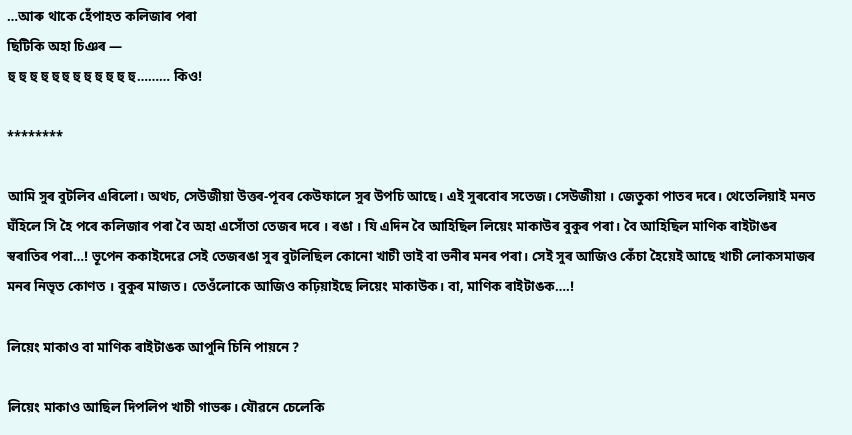…আৰু থাকে হেঁপাহত কলিজাৰ পৰা
ছিটিকি অহা চিঞৰ —
হু হু হু হু হু হু হু হু হু হু হু হু……… কিও!

********

আমি সুৰ বুটলিব এৰিলো। অথচ, সেউজীয়া উত্তৰ-পূবৰ কেউফালে সুৰ উপচি আছে। এই সুৰবোৰ সতেজ। সেউজীয়া । জেতুকা পাতৰ দৰে। থেতেলিয়াই মনত ঘঁহিলে সি হৈ পৰে কলিজাৰ পৰা বৈ অহা এসোঁতা তেজৰ দৰে । ৰঙা । যি এদিন বৈ আহিছিল লিয়েং মাকাউৰ বুকুৰ পৰা। বৈ আহিছিল মাণিক ৰাইটাঙৰ স্বৰাতিৰ পৰা…! ভূপেন ককাইদেৱে সেই তেজৰঙা সুৰ বুটলিছিল কোনো খাচী ভাই বা ভনীৰ মনৰ পৰা। সেই সুৰ আজিও কেঁচা হৈয়েই আছে খাচী লোকসমাজৰ মনৰ নিভৃত কোণত । বুকুৰ মাজত। তেওঁলোকে আজিও কঢ়িয়াইছে লিয়েং মাকাউক। বা, মাণিক ৰাইটাঙক….!

লিয়েং মাকাও বা মাণিক ৰাইটাঙক আপুনি চিনি পায়নে ?

লিয়েং মাকাও আছিল দিপলিপ খাচী গাভৰু। যৌৱনে চেলেকি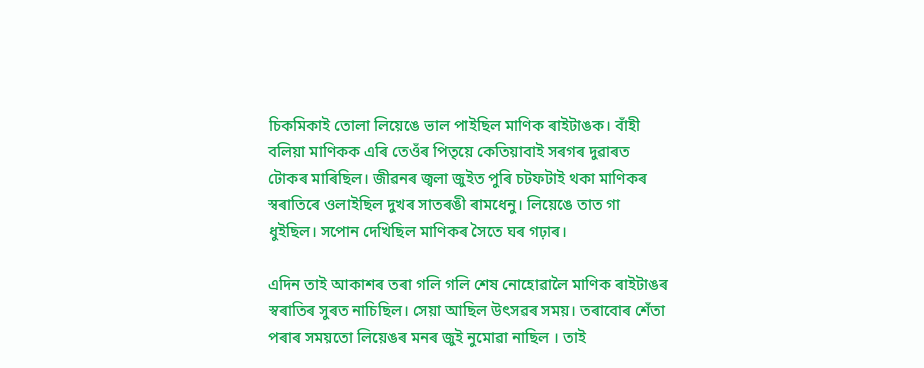চিকমিকাই তোলা লিয়েঙে ভাল পাইছিল মাণিক ৰাইটাঙক। বাঁহী বলিয়া মাণিকক এৰি তেওঁৰ পিতৃয়ে কেতিয়াবাই সৰগৰ দুৱাৰত টোকৰ মাৰিছিল। জীৱনৰ জ্বলা জুইত পুৰি চটফটাই থকা মাণিকৰ স্বৰাতিৰে ওলাইছিল দুখৰ সাতৰঙী ৰামধেনু। লিয়েঙে তাত গা ধুইছিল। সপোন দেখিছিল মাণিকৰ সৈতে ঘৰ গঢ়াৰ।

এদিন তাই আকাশৰ তৰা গলি গলি শেষ নোহোৱালৈ মাণিক ৰাইটাঙৰ স্বৰাতিৰ সুৰত নাচিছিল। সেয়া আছিল উৎসৱৰ সময়। তৰাবোৰ শেঁতা পৰাৰ সময়তো লিয়েঙৰ মনৰ জুই নুমোৱা নাছিল । তাই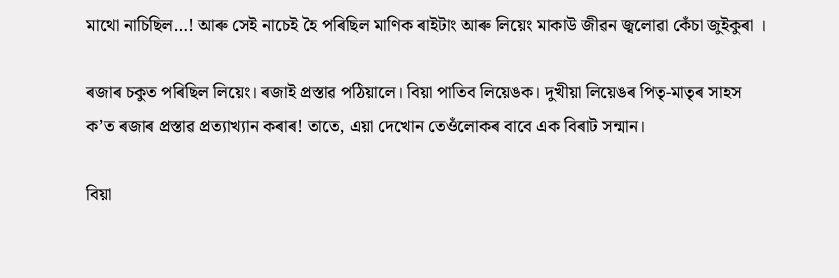মাথো নাচিছিল…! আৰু সেই নাচেই হৈ পৰিছিল মাণিক ৰাইটাং আৰু লিয়েং মাকাউ জীৱন জ্বলোৱা কেঁচা জুইকুৰা ।

ৰজাৰ চকুত পৰিছিল লিয়েং। ৰজাই প্ৰস্তাৱ পঠিয়ালে। বিয়া পাতিব লিয়েঙক। দুখীয়া লিয়েঙৰ পিতৃ-মাতৃৰ সাহস ক’ত ৰজাৰ প্ৰস্তাৱ প্ৰত্যাখ্যান কৰাৰ! তাতে, এয়া দেখোন তেওঁলোকৰ বাবে এক বিৰাট সন্মান।

বিয়া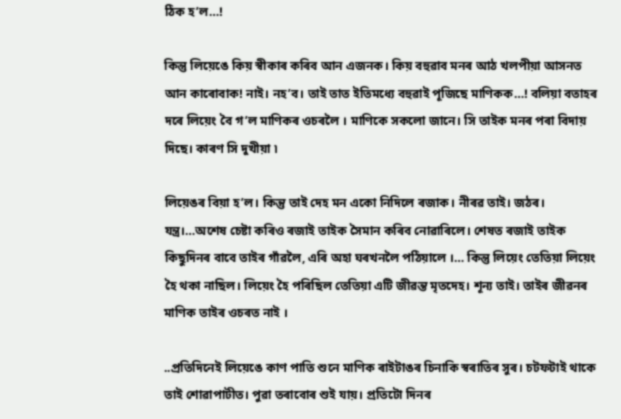ঠিক হ’ল…!

কিন্তু লিয়েঙে কিয় স্বীকাৰ কৰিব আন এজনক। কিয় বহুৱাব মনৰ আঠ খলপীয়া আসনত আন কাৰোবাক! নাই। নহ’ব। তাই তাত ইতিমধ্যে বহুৱাই পূজিছে মাণিকক…! বলিয়া বতাহৰ দৰে লিয়েং বৈ গ’ল মাণিকৰ ওচৰলৈ । মাণিকে সকলো জানে। সি তাইক মনৰ পৰা বিদায় দিছে। কাৰণ সি দুখীয়া ৷

লিয়েঙৰ বিয়া হ’ল। কিন্তু তাই দেহ মন একো নিদিলে ৰজাক। নীৰৱ তাই। জঠৰ। যন্ত্ৰ।…অশেষ চেষ্টা কৰিও ৰজাই তাইক সৈমান কৰিব নোৱাৰিলে। শেষত ৰজাই তাইক কিছুদিনৰ বাবে তাইৰ গাঁৱলৈ, এৰি অহা ঘৰখনলৈ পঠিয়ালে ।… কিন্তু লিয়েং তেতিয়া লিয়েং হৈ থকা নাছিল। লিয়েং হৈ পৰিছিল তেতিয়া এটি জীৱন্ত মৃতদেহ। শূন্য তাই। তাইৰ জীৱনৰ মাণিক তাইৰ ওচৰত নাই ।

..প্রতিদিনেই লিয়েঙে কাণ পাতি শুনে মাণিক ৰাইটাঙৰ চিনাকি স্বৰাতিৰ সুৰ। চটফটাই থাকে তাই শোৱাপাটীত। পুৱা তৰাবোৰ শুই যায়। প্ৰতিটো দিনৰ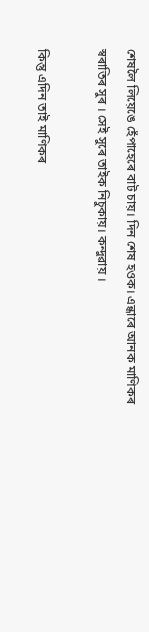শেষলৈ লিয়েঙে হেঁপাহেৰে বাট চায়। দিন শেষ হওক। এন্ধাৰে আনক মাণিকৰ স্বৰাতিৰ সুৰ । সেই সুৰে তাইক নিচুকায়। কন্দুৱায় ।

কিন্তু এদিন তাই মাণিকৰ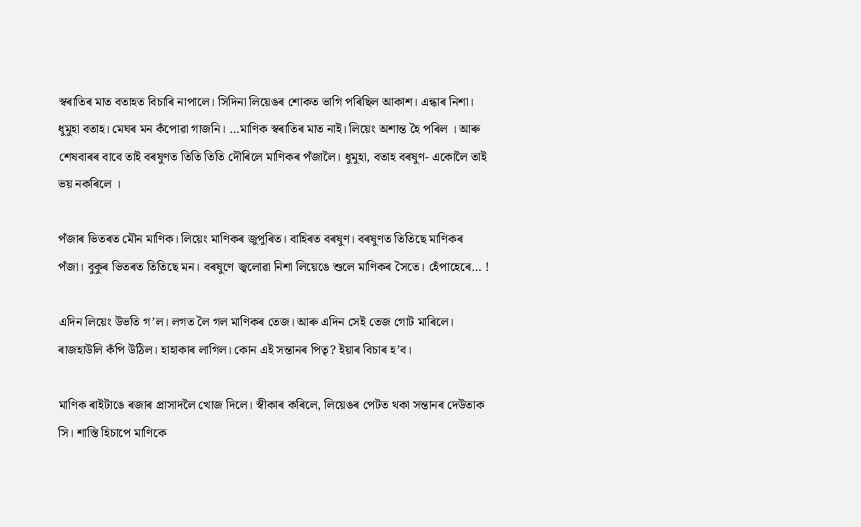স্বৰাতিৰ মাত বতাহত বিচাৰি নাপালে। সিদিনা লিয়েঙৰ শোকত ভাগি পৰিছিল আকাশ। এন্ধাৰ নিশা। ধুমুহা বতাহ। মেঘৰ মন কঁপোৱা গাজনি। …মাণিক স্বৰাতিৰ মাত নাই। লিয়েং অশান্ত হৈ পৰিল । আৰু শেষবাৰৰ বাবে তাই বৰষুণত তিতি তিতি দৌৰিলে মাণিকৰ পঁজালৈ। ধুমুহা, বতাহ বৰষুণ- একোলৈ তাই ভয় নকৰিলে ।

পঁজাৰ ভিতৰত মৌন মাণিক। লিয়েং মাণিকৰ জুপুৰিত। বাহিৰত বৰষুণ। বৰষুণত তিতিছে মাণিকৰ পঁজা। বুকুৰ ভিতৰত তিতিছে মন। বৰষুণে জ্বলোৱা নিশা লিয়েঙে শুলে মাণিকৰ সৈতে। হেঁপাহেৰে… !

এদিন লিয়েং উভতি গ’ল। লগত লৈ গল মাণিকৰ তেজ। আৰু এদিন সেই তেজ গোট মাৰিলে। ৰাজহাউলি কঁপি উঠিল। হাহাকাৰ লাগিল। কোন এই সন্তানৰ পিতৃ? ইয়াৰ বিচাৰ হ’ব।

মাণিক ৰাইটাঙে ৰজাৰ প্রাসাদলৈ খোজ দিলে। স্বীকাৰ কৰিলে, লিয়েঙৰ পেটত থকা সন্তানৰ দেউতাক সি। শাস্তি হিচাপে মাণিকে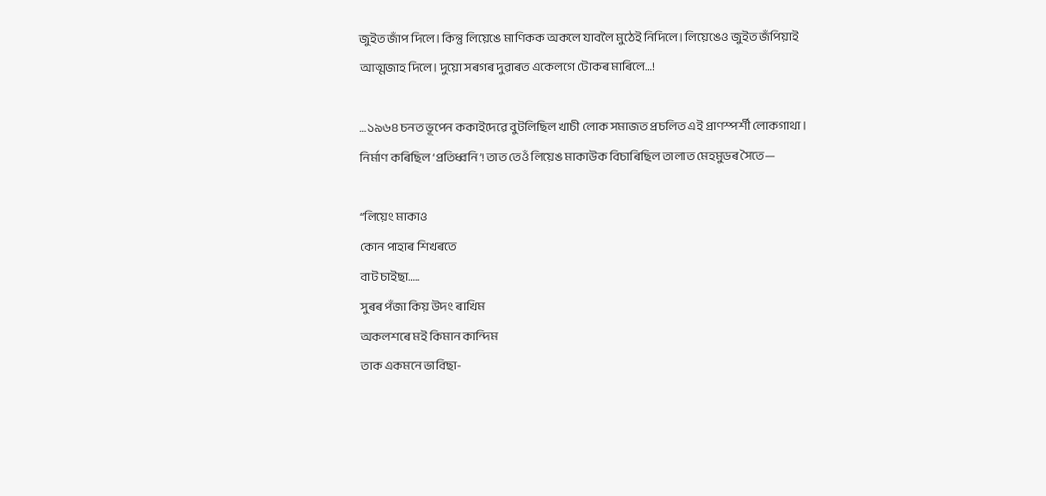জুইত জাঁপ দিলে। কিন্তু লিয়েঙে মাণিকক অকলে যাবলৈ মুঠেই নিদিলে। লিয়েঙেও জুইত জঁপিয়াই আত্মজাহ দিলে। দুয়ো সৰগৰ দুৱাৰত একেলগে টোকৰ মাৰিলে…!

…১৯৬৪ চনত ভূপেন ককাইদেৱে বুটলিছিল খাচী লোক সমাজত প্ৰচলিত এই প্রাণস্পর্শী লোকগাথা। নিৰ্মাণ কৰিছিল ‘প্রতিধ্বনি’! তাত তেওঁ লিয়েঙ মাকাউক বিচাৰিছিল তালাত মেহমুডৰ সৈতে—

“লিয়েং মাকাও
কোন পাহাৰ শিখৰতে
বাট চাইছা…..
সুৰৰ পঁজা কিয় উদং ৰাখিম
অকলশৰে মই কিমান কান্দিম
তাক একমনে ভাবিছা-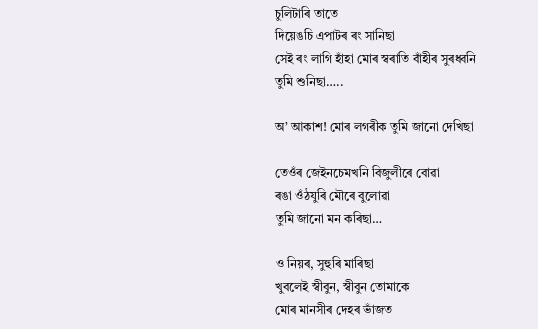চুলিটাৰি তাতে
দিয়েঙচি এপাটৰ ৰং সানিছা
সেই ৰং লাগি হাঁহা মোৰ স্বৰাতি বাঁহীৰ সুৰধ্বনি তুমি শুনিছা…..

অ’ আকাশ! মোৰ লগৰীক তুমি জানো দেখিছা

তেওঁৰ জেইনচেমখনি বিজুলীৰে বোৱা
ৰঙা ওঁঠযুৰি মৌৰে বুলোৱা
তুমি জানো মন কৰিছা…

ও নিয়ৰ, সুহুৰি মাৰিছা
খুবলেই স্বীবুন, স্বীবুন তোমাকে
মোৰ মানসীৰ দেহৰ ভাঁজত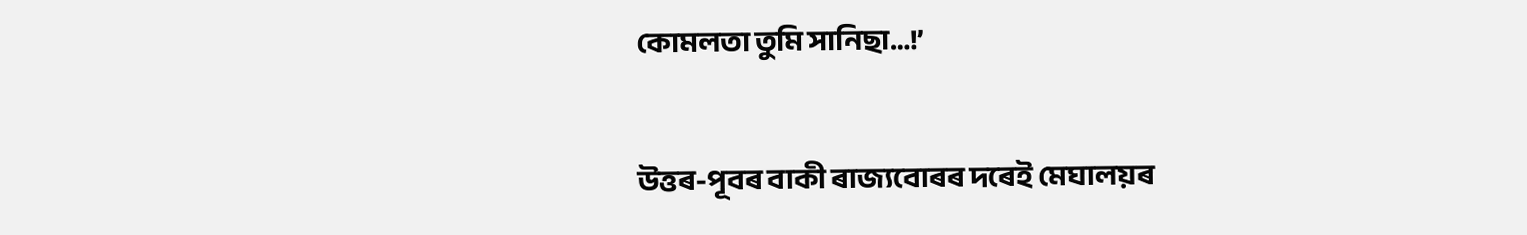কোমলতা তুমি সানিছা…!’

উত্তৰ-পূবৰ বাকী ৰাজ্যবোৰৰ দৰেই মেঘালয়ৰ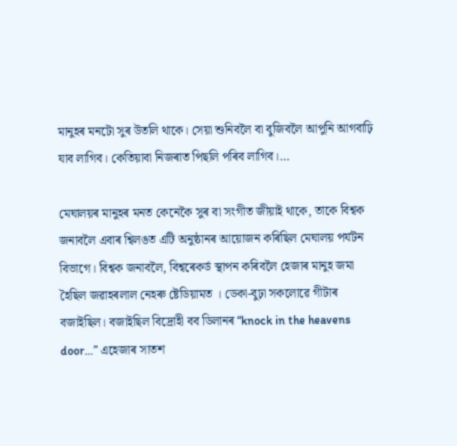মানুহৰ মনটো সুৰ উতলি থাকে। সেয়া শুনিবলৈ বা বুজিবলৈ আপুনি আগবাঢ়ি যাব লাগিব। কেতিয়াবা নিজৰাত পিছলি পৰিব লাগিব।…

মেঘালয়ৰ মানুহৰ মনত কেনেকৈ সুৰ বা সংগীত জীয়াই থাকে, তাকে বিশ্বক জনাবলৈ এবাৰ শ্বিলঙত এটি অনুষ্ঠানৰ আয়োজন কৰিছিল মেঘালয় পর্যটন বিভাগে। বিশ্বক জনাবলৈ, বিশ্বৰেকৰ্ড স্থাপন কৰিবলৈ হেজাৰ মানুহ জমা হৈছিল জৱাহৰলাল নেহৰু ষ্টেডিয়ামত । ডেকা-বুঢ়া সকলোৱে গীটাৰ বজাইছিল। বজাইছিল বিদ্রোহী বব ডিলানৰ “knock in the heavens door…” এহেজাৰ সাতশ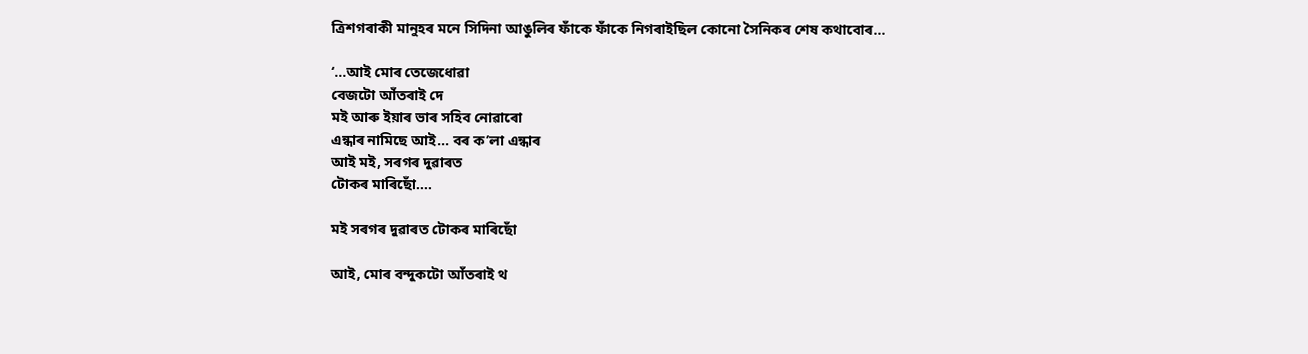ত্ৰিশগৰাকী মানুহৰ মনে সিদিনা আঙুলিৰ ফাঁকে ফাঁকে নিগৰাইছিল কোনো সৈনিকৰ শেষ কথাবোৰ…

‘…আই মোৰ তেজেধোৱা
বেজটো আঁতৰাই দে
মই আৰু ইয়াৰ ভাৰ সহিব নোৱাৰো
এন্ধাৰ নামিছে আই… বৰ ক’লা এন্ধাৰ
আই মই, সৰগৰ দুৱাৰত
টোকৰ মাৰিছোঁ….

মই সৰগৰ দুৱাৰত টোকৰ মাৰিছোঁ

আই, মোৰ বন্দুকটো আঁতৰাই থ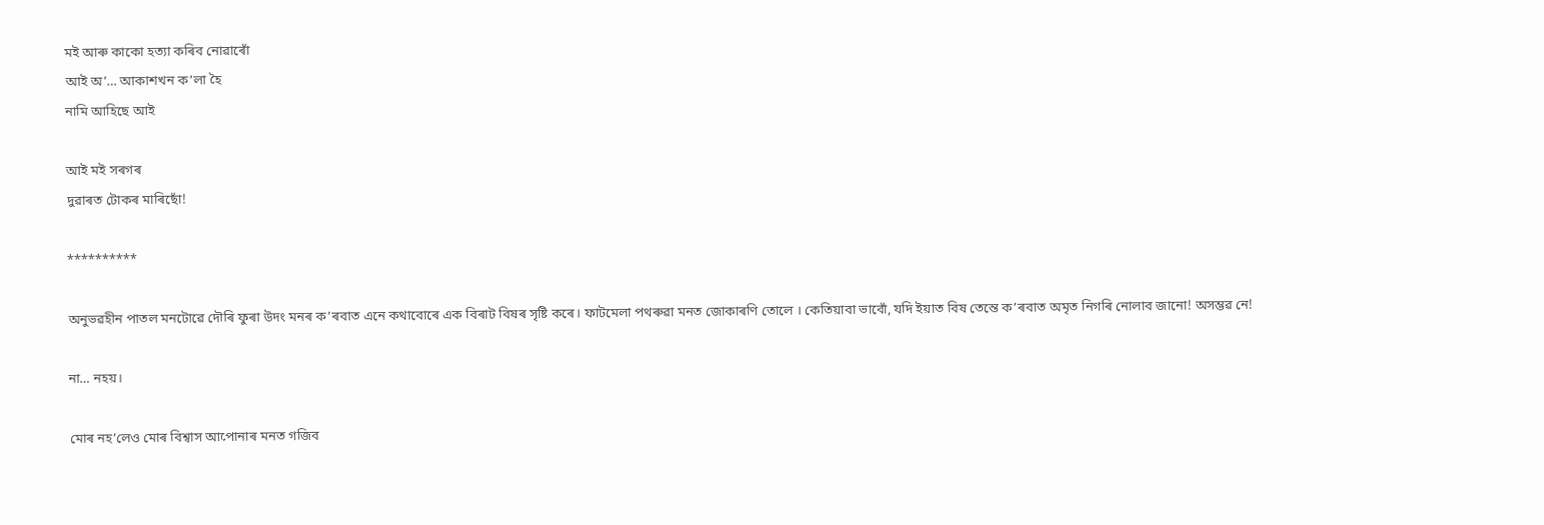মই আৰু কাকো হত্যা কৰিব নোৱাৰোঁ
আই অ’… আকাশখন ক’লা হৈ
নামি আহিছে আই

আই মই সৰগৰ
দুৱাৰত টোকৰ মাৰিছোঁ!

**********

অনুভৱহীন পাতল মনটোৱে দৌৰি ফুৰা উদং মনৰ ক’ৰবাত এনে কথাবোৰে এক বিৰাট বিষৰ সৃষ্টি কৰে। ফাটমেলা পথৰুৱা মনত জোকাৰণি তোলে । কেতিয়াবা ভাবোঁ, যদি ইয়াত বিষ তেন্তে ক’ৰবাত অমৃত নিগৰি নোলাব জানো! অসম্ভৱ নে!

না… নহয়।

মোৰ নহ’লেও মোৰ বিশ্বাস আপোনাৰ মনত গজিব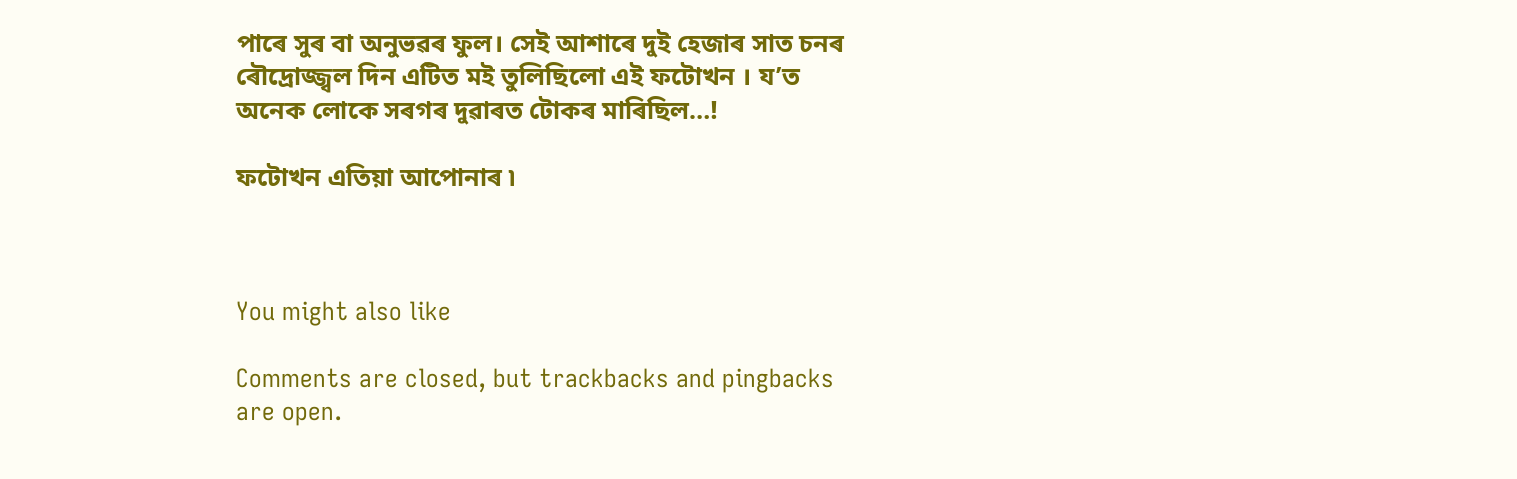পাৰে সুৰ বা অনুভৱৰ ফুল। সেই আশাৰে দুই হেজাৰ সাত চনৰ ৰৌদ্রোজ্জ্বল দিন এটিত মই তুলিছিলো এই ফটোখন । য’ত অনেক লোকে সৰগৰ দুৱাৰত টোকৰ মাৰিছিল…!

ফটোখন এতিয়া আপোনাৰ ৷



You might also like

Comments are closed, but trackbacks and pingbacks are open.